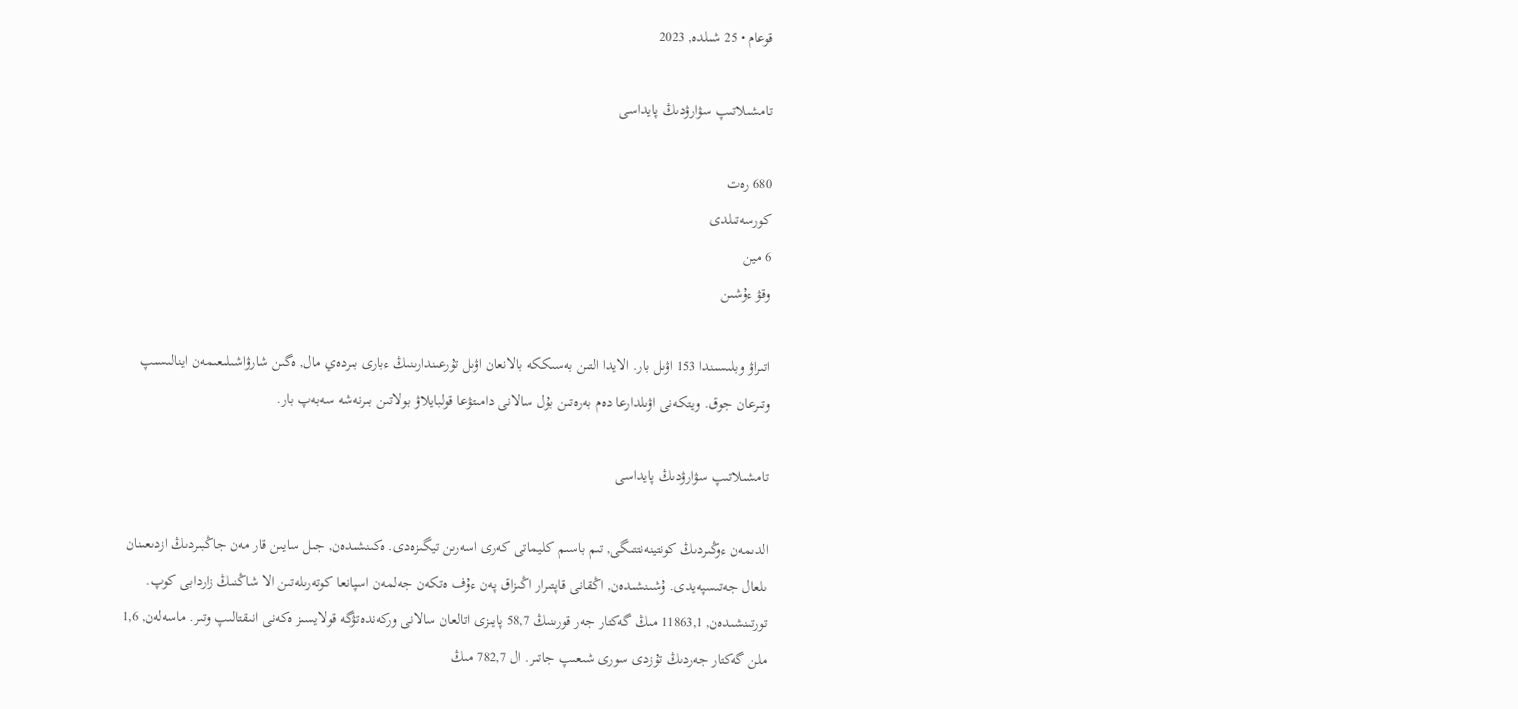قوعام • 25 شىلدە, 2023

تامشىلاتىپ سۋارۋدىڭ پايداسى

680 رەت
كورسەتىلدى
6 مين
وقۋ ءۇشىن

اتىراۋ وبلىسىندا 153 اۋىل بار. الايدا التىن بەسىككە بالانعان اۋىل تۇرعىندارىنىڭ ءبارى بىردەي مال, ەگىن شارۋاشىلىعىمەن اينالىسىپ وتىرعان جوق. ويتكەنى اۋىلدارعا دەم بەرەتىن بۇل سالانى دامىتۋعا قولبايلاۋ بولاتىن بىرنەشە سەبەپ بار.

تامشىلاتىپ سۋارۋدىڭ پايداسى

الدىمەن ءوڭىردىڭ كونتينەنتتىگى, تىم باسىم كليماتى كەرى اسەرىن تيگىزەدى. ەكىنشىدەن, جىل سايىن قار مەن جاڭبىردىڭ ازدىعىنان ىلعال جەتىسپەيدى. ۇشىنشىدەن, اڭقانى قاپتىرار اڭىزاق پەن ءۇف ەتكەن جەلمەن اسپانعا كوتەرىلەتىن الا شاڭنىڭ زاردابى كوپ. تورتىنشىدەن, 11863,1 مىڭ گەكتار جەر قورىنىڭ 58,7 پايىزى اتالعان سالانى وركەندەتۋگە قولايسىز ەكەنى انىقتالىپ وتىر. ماسەلەن, 1,6 ملن گەكتار جەردىڭ تۇزدى سورى شىعىپ جاتىر. ال 782,7 مىڭ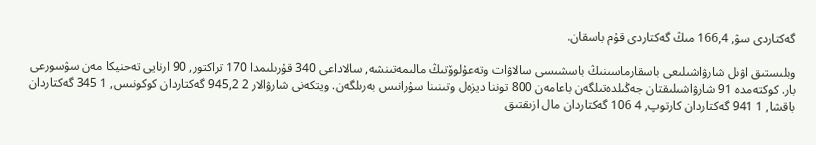گەكتاردى سۋ, 166,4 مىڭ گەكتاردى قۇم باسقان.

وبلىستىق اۋىل شارۋاشىلىعى باسقارماسىنىڭ باسشىسى سالاۋات وتەعۇلوۆتىڭ مالىمەتىنشە, سالاداعى 340 قۇرىلىمدا 170 تراكتور, 90 ارنايى تەحنيكا مەن سۋسورعى بار. كوكتەمدە 91 شارۋاشىلىقتان جەڭىلدەتىلگەن باعامەن 800 توننا ديزەل وتىنىنا سۇرانىس بەرىلگەن. ويتكەنى شارۋالار 2 945,2 گەكتاردان كوكونىس, 1 345 گەكتاردان باقشا, 1 941 گەكتاردان كارتوپ, 4 106 گەكتاردان مال ازىقتىق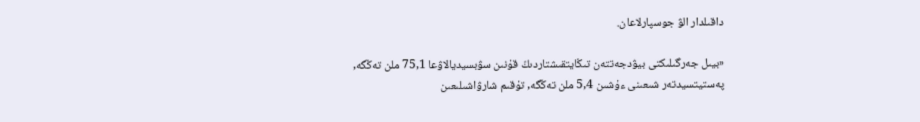داقىلدار الۋ جوسپارلاعان.

«بيىل جەرگىلىكتى بيۋدجەتتەن تىڭايتقىشتاردىڭ قۇنىن سۋبسيديالاۋعا 75,1 ملن تەڭگە, پەستيتسيدتەر شىعىنى ءۇشىن 5,4 ملن تەڭگە, تۇقىم شارۋاشىلىعىن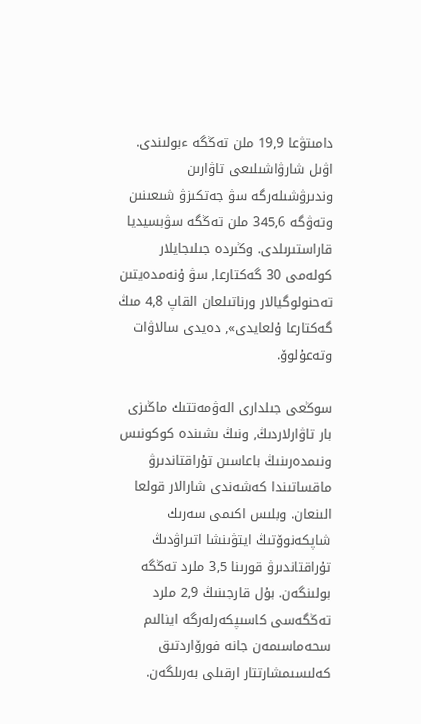دامىتۋعا 19,9 ملن تەڭگە ءبولىندى. اۋىل شارۋاشىلىعى تاۋارىن وندىرۋشىلەرگە سۋ جەتكىزۋ شىعىنىن وتەۋگە 345,6 ملن تەڭگە سۋبسيديا قاراستىرىلدى. وڭىردە جىلىجايلار كولەمى 30 گەكتارعا, سۋ ۇنەمدەيتىن تەحنولوگيالار ورناتىلعان القاپ 4,8 مىڭ گەكتارعا ۇلعايدى», دەيدى سالاۋات وتەعۇلوۆ.

سوڭعى جىلدارى الەۋمەتتىك ماڭىزى بار تاۋارلاردىڭ, ونىڭ ىشىندە كوكونىس ونىمدەرىنىڭ باعاسىن تۇراقتاندىرۋ ماقساتىندا كەشەندى شارالار قولعا الىنعان. وبلىس اكىمى سەرىك شاپكەنوۆتىڭ ايتۋىنشا اتىراۋدىڭ تۇراقتاندىرۋ قورىنا 3,5 ملرد تەڭگە بولىنگەن. بۇل قارجىنىڭ 2,9 ملرد تەڭگەسى كاسىپكەرلەرگە اينالىم سحەماسىمەن جانە فورۆاردتىق كەلىسىمشارتتار ارقىلى بەرىلگەن.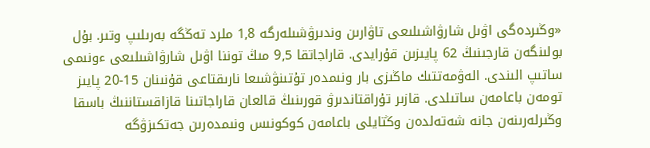«وڭىردەگى اۋىل شارۋاشىلىعى تاۋارىن وندىرۋشىلەرگە 1,8 ملرد تەڭگە بەرىلىپ وتىر. بۇل بولىنگەن قارجىنىڭ 62 پايىزىن قۇرايدى. قاراجاتقا 9,5 مىڭ توننا اۋىل شارۋاشىلىعى ءونىمى ساتىپ الىندى. الەۋمەتتىك ماڭىزى بار ونىمدەر تۇتىنۋشىعا نارىقتاعى قۇنىنان 15-20 پايىز تومەن باعامەن ساتىلدى. قازىر تۇراقتاندىرۋ قورىنىڭ قالعان قاراجاتىنا قازاقستاننىڭ باسقا وڭىرلەرىنەن جانە شەتەلدەن وڭتايلى باعامەن كوكونىس ونىمدەرىن جەتكىزۋگە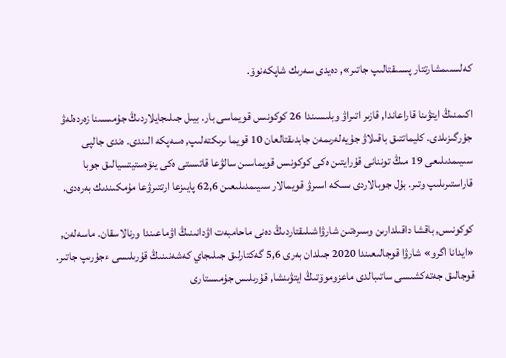كەلىسىمشارتتار پىسىقتالىپ جاتىر», دەيدى سەرىك شاپكەنوۆ.

اكىمنىڭ ايتۋىنا قاراعاندا, قازىر اتىراۋ وبلىسىندا 26 كوكونىس قويماسى بار. بيىل جىلىجايلاردىڭ جۇمىسىنا زەردەلەۋ جۇرگىزىلدى. كليماتتىق باقىلاۋ جۇيەلەرىمەن جابدىقتالعان 10 قويما ىرىكتەلىپ, ەسەپكە الىندى. ەندى جالپى سىيىمدىلىعى 19 مىڭ توننانى قۇرايتىن ەكى كوكونىس قويماسىن سالۋعا قاتىستى ەكى ينۆەستيتسيالىق جوبا قاراستىرىلىپ وتىر. بۇل جوبالاردى ىسكە اسىرۋ قويمالار سىيىمدىلىعىن 62,6 پايىزعا ارتتىرۋعا مۇمكىندىك بەرەدى.

كوكونىس, باقشا داقىلدارىن وسىرەتىن شارۋاشىلىقتاردىڭ دەنى ماحامبەت اۋدانىنىڭ اۋماعىندا ورنالاسقان. ماسەلەن, «ايدانا اگرو» شارۋا قوجالىعىندا 2020 جىلدان بەرى 5,6 گەكتارلىق جىلىجاي كەشەنىنىڭ قۇرىلىسى ءجۇرىپ جاتىر. قوجالىق جەتەكشىسى ساتىبالدى ماعزوموۆتىڭ ايتۋىنشا, قۇرىلىس جۇمىستارى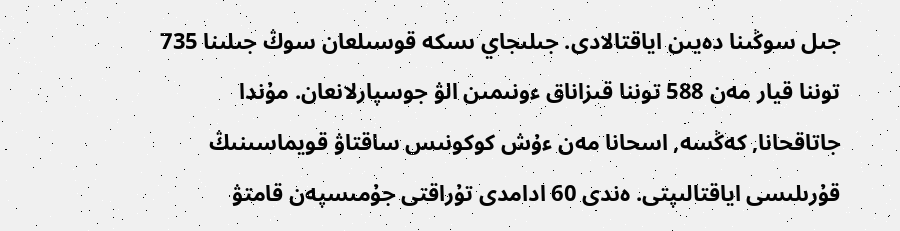جىل سوڭىنا دەيىن اياقتالادى. جىلىجاي ىسكە قوسىلعان سوڭ جىلىنا 735 توننا قيار مەن 588 توننا قىزاناق ءونىمىن الۋ جوسپارلانعان. مۇندا جاتاقحانا, كەڭسە, اسحانا مەن ءۇش كوكونىس ساقتاۋ قويماسىنىڭ قۇرىلىسى اياقتالىپتى. ەندى 60 ادامدى تۇراقتى جۇمىسپەن قامتۋ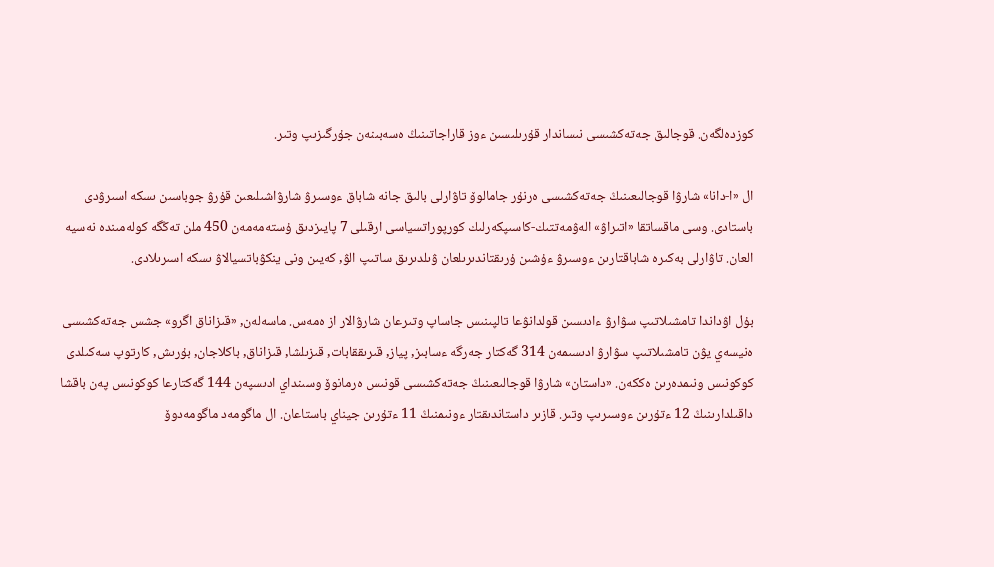كوزدەلگەن. قوجالىق جەتەكشىسى نىساندار قۇرىلىسىن ءوز قاراجاتىنىڭ ەسەبىنەن جۇرگىزىپ وتىر.

ال «ا-دانا» شارۋا قوجالىعىنىڭ جەتەكشىسى ەرنۇر جامالوۆ تاۋارلى بالىق جانە شاباق ءوسىرۋ شارۋاشىلىعىن قۇرۋ جوباسىن ىسكە اسىرۋدى باستادى. وسى ماقساتقا «اتىراۋ» الەۋمەتتىك-كاسىپكەرلىك كورپوراتسياسى ارقىلى 7 پايىزدىق ۇستەمەمەن 450 ملن تەڭگە كولەمىندە نەسيە العان. تاۋارلى بەكىرە شاباقتارىن ءوسىرۋ ءۇشىن ۇرىقتاندىرىلعان ۋىلدىرىق ساتىپ الۋ, كەيىن ونى ينكۋباتسيالاۋ ىسكە اسىرىلادى.

بۇل اۋداندا تامشىلاتىپ سۋارۋ ءادىسىن قولدانۋعا تالپىنىس جاساپ وتىرعان شارۋالار از ەمەس. ماسەلەن, «قىزاناق اگرو» جشس جەتەكشىسى ەنيسەي يۋن تامشىلاتىپ سۋارۋ ادىسىمەن 314 گەكتار جەرگە ءسابىز, پياز, قىرىققابات, قىزىلشا, قىزاناق, باكلاجان, بۇرىش, كارتوپ سەكىلدى كوكونىس ونىمدەرىن ەككەن. «داستان» شارۋا قوجالىعىنىڭ جەتەكشىسى قونىس ەرمانوۆ وسىنداي ادىسپەن 144 گەكتارعا كوكونىس پەن باقشا داقىلدارىنىڭ 12 ءتۇرىن ءوسىرىپ وتىر. قازىر داستاندىقتار ءونىمنىڭ 11 ءتۇرىن جيناي باستاعان. ال ماگومەد ماگومەدوۆ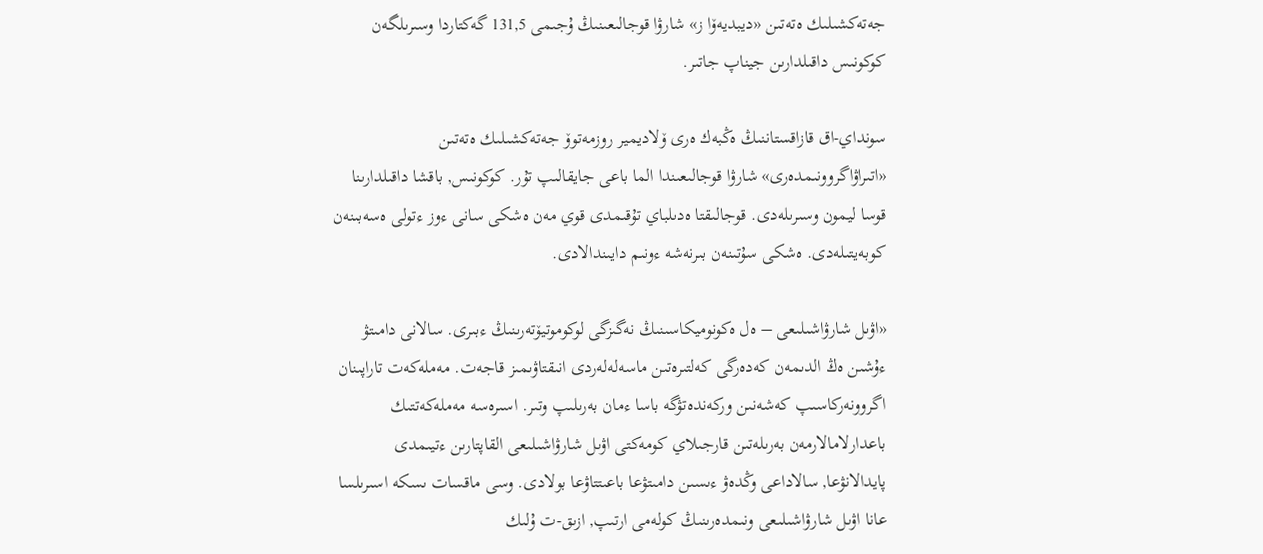جەتەكشىلىك ەتەتىن «ديبديەۆا ز» شارۋا قوجالىعىنىڭ ۇجىمى 131,5 گەكتاردا وسىرىلگەن كوكونىس داقىلدارىن جيناپ جاتىر.

سونداي-اق قازاقستاننىڭ ەڭبەك ەرى ۆلاديمير روزمەتوۆ جەتەكشىلىك ەتەتىن «اتىراۋاگروونىمدەرى» شارۋا قوجالىعىندا الما باعى جايقالىپ تۇر. كوكونىس, باقشا داقىلدارىنا قوسا ليمون وسىرىلەدى. قوجالىقتا ەدىلباي تۇقىمدى قوي مەن ەشكى سانى ءوز ءتولى ەسەبىنەن كوبەيتىلەدى. ەشكى سۇتىنەن بىرنەشە ءونىم دايىندالادى.

«اۋىل شارۋاشىلىعى – ەل ەكونوميكاسىنىڭ نەگىزگى لوكوموتيۆتەرىنىڭ ءبىرى. سالانى دامىتۋ ءۇشىن ەڭ الدىمەن كەدەرگى كەلتىرەتىن ماسەلەلەردى انىقتاۋىمىز قاجەت. مەملەكەت تاراپىنان اگروونەركاسىپ كەشەنىن وركەندەتۋگە باسا ءمان بەرىلىپ وتىر. اسىرەسە مەملەكەتتىك باعدارلامالارمەن بەرىلەتىن قارجىلاي كومەكتى اۋىل شارۋاشىلىعى القاپتارىن ءتيىمدى پايدالانۋعا, سالاداعى وڭدەۋ ءىسىن دامىتۋعا باعىتتاۋعا بولادى. وسى ماقسات ىسكە اسىرىلسا عانا اۋىل شارۋاشىلىعى ونىمدەرىنىڭ كولەمى ارتىپ, ازىق-ت ۇلىك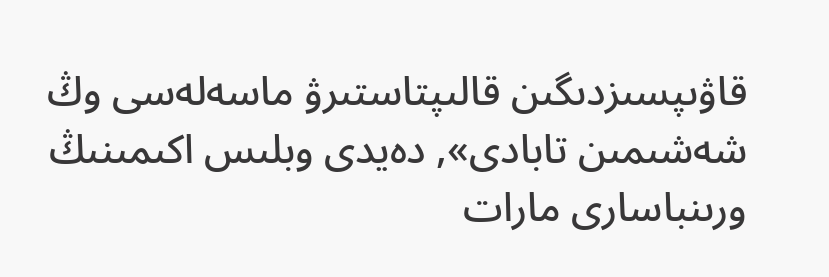قاۋىپسىزدىگىن قالىپتاستىرۋ ماسەلەسى وڭ شەشىمىن تابادى», دەيدى وبلىس اكىمىنىڭ ورىنباسارى مارات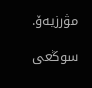مۋرزيەۆ.

سوڭعى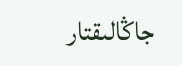جاڭالىقتار